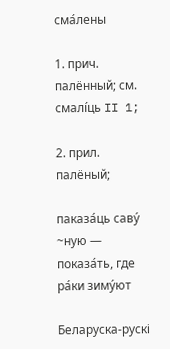сма́лены

1. прич. палённый; см. смалі́ць II 1;

2. прил. палёный;

паказа́ць саву́ ~ную — показа́ть, где ра́ки зиму́ют

Беларуска-рускі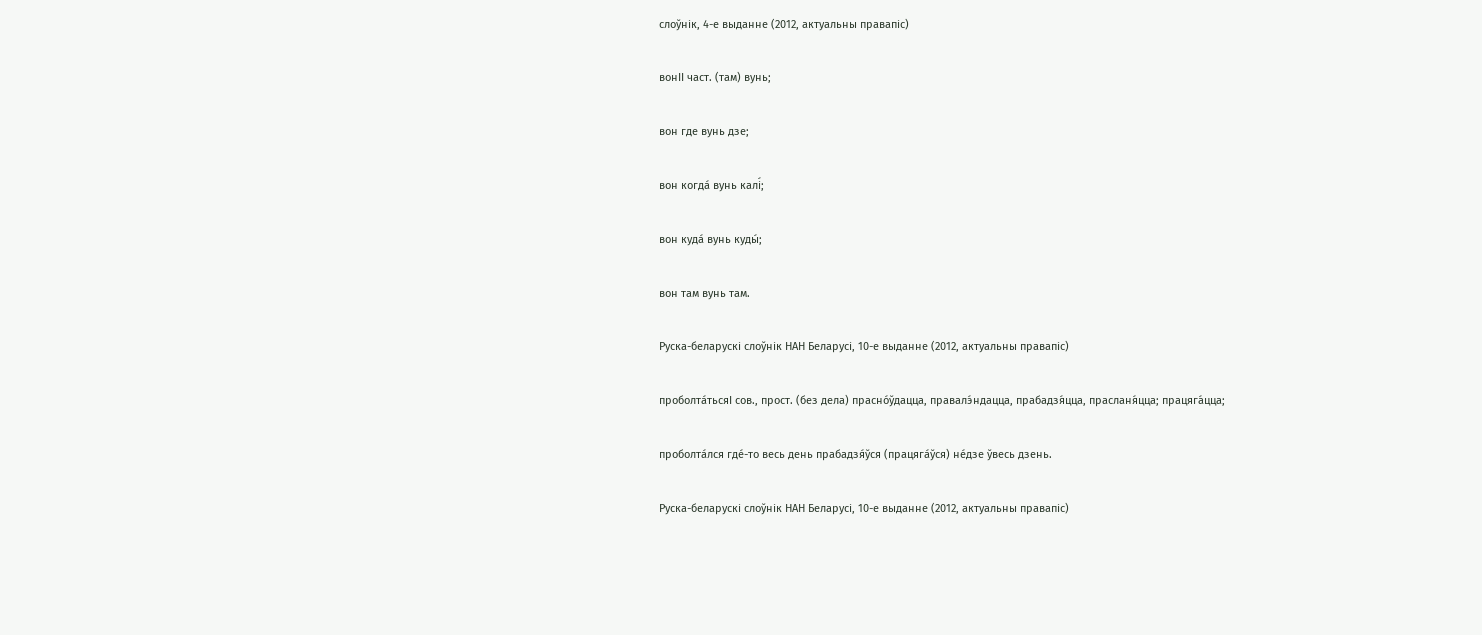слоўнік, 4-е выданне (2012, актуальны правапіс)

вонII част. (там) вунь;

вон где вунь дзе;

вон когда́ вунь калі́;

вон куда́ вунь куды́;

вон там вунь там.

Руска-беларускі слоўнік НАН Беларусі, 10-е выданне (2012, актуальны правапіс)

проболта́тьсяI сов., прост. (без дела) прасно́ўдацца, правалэ́ндацца, прабадзя́цца, прасланя́цца; працяга́цца;

проболта́лся где́-то весь день прабадзя́ўся (працяга́ўся) не́дзе ўвесь дзень.

Руска-беларускі слоўнік НАН Беларусі, 10-е выданне (2012, актуальны правапіс)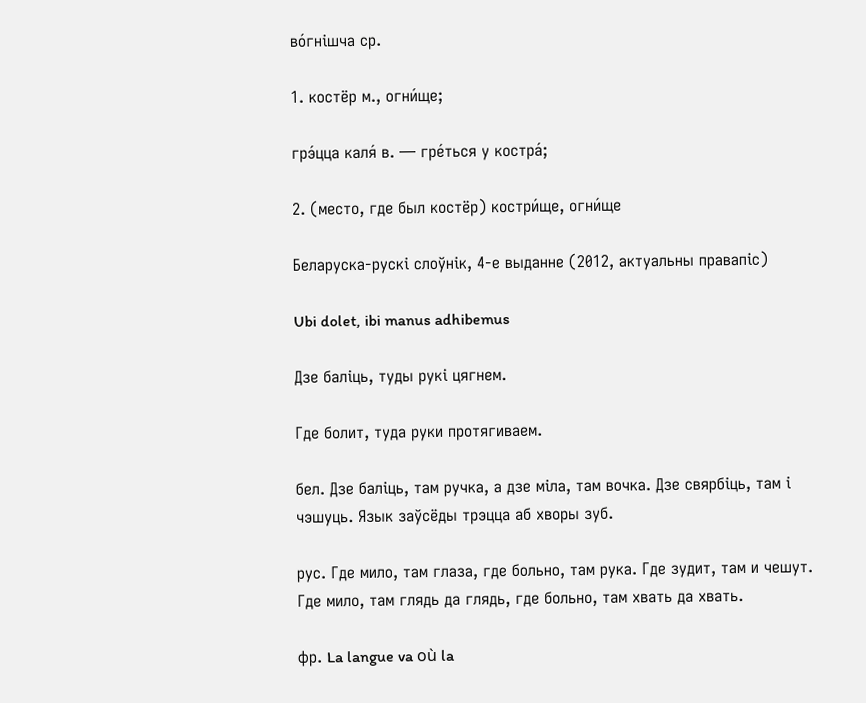во́гнішча ср.

1. костёр м., огни́ще;

грэ́цца каля́ в. — гре́ться у костра́;

2. (место, где был костёр) костри́ще, огни́ще

Беларуска-рускі слоўнік, 4-е выданне (2012, актуальны правапіс)

Ubi dolet, ibi manus adhibemus

Дзе баліць, туды рукі цягнем.

Где болит, туда руки протягиваем.

бел. Дзе баліць, там ручка, а дзе міла, там вочка. Дзе свярбіць, там і чэшуць. Язык заўсёды трэцца аб хворы зуб.

рус. Где мило, там глаза, где больно, там рука. Где зудит, там и чешут. Где мило, там глядь да глядь, где больно, там хвать да хвать.

фр. La langue va où la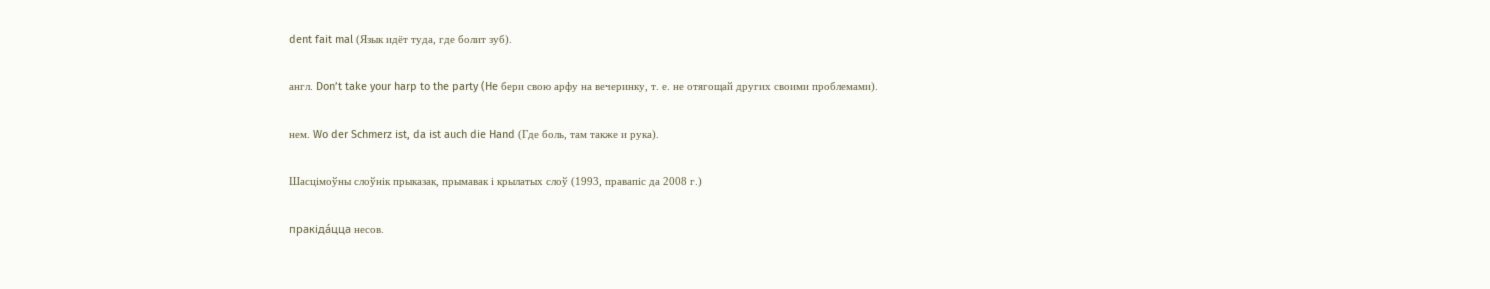dent fait mal (Язык идёт туда, где болит зуб).

англ. Don’t take your harp to the party (He бери свою арфу на вечеринку, т. е. не отягощай других своими проблемами).

нем. Wo der Schmerz ist, da ist auch die Hand (Где боль, там также и рука).

Шасцімоўны слоўнік прыказак, прымавак і крылатых слоў (1993, правапіс да 2008 г.)

пракіда́цца несов.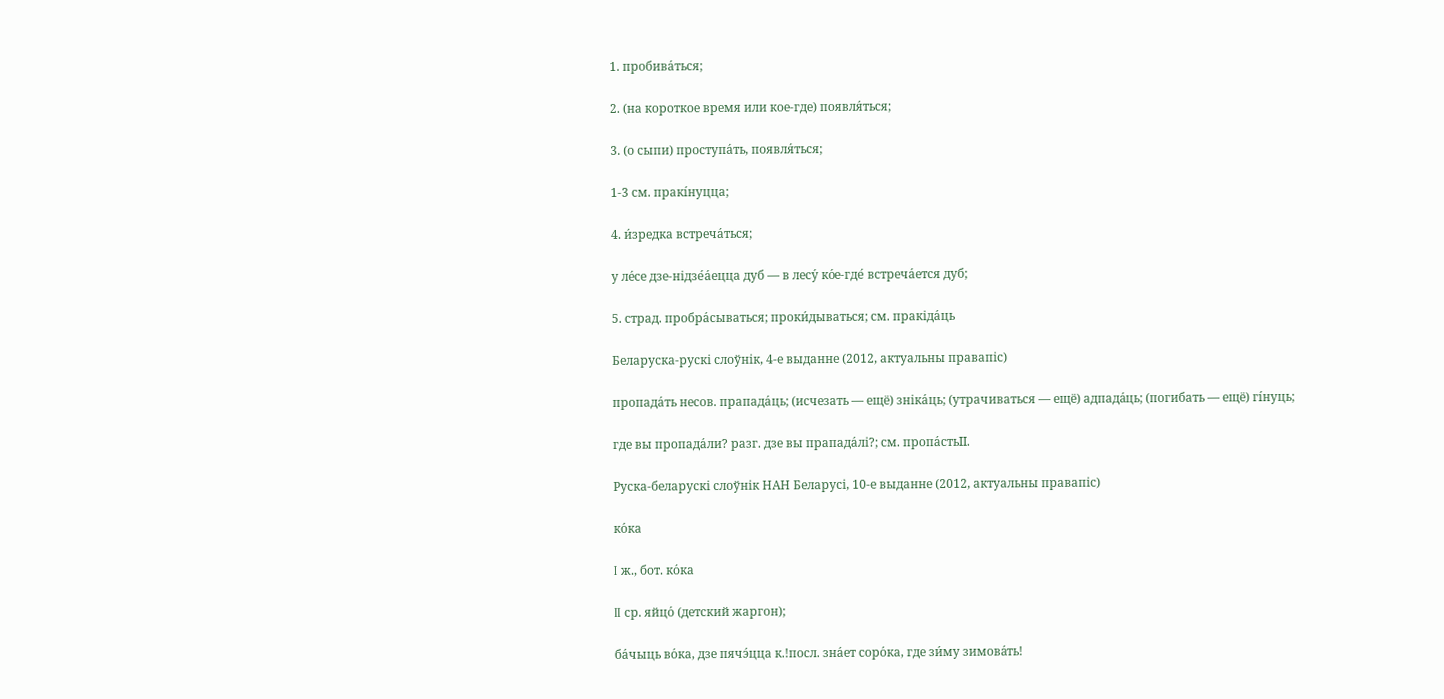1. пробива́ться;

2. (на короткое время или кое-где) появля́ться;

3. (о сыпи) проступа́ть, появля́ться;

1-3 см. пракі́нуцца;

4. и́зредка встреча́ться;

у ле́се дзе-нідзе́а́ецца дуб — в лесу́ ко́е-где́ встреча́ется дуб;

5. страд. пробра́сываться; проки́дываться; см. пракіда́ць

Беларуска-рускі слоўнік, 4-е выданне (2012, актуальны правапіс)

пропада́ть несов. прапада́ць; (исчезать — ещё) зніка́ць; (утрачиваться — ещё) адпада́ць; (погибать — ещё) гі́нуць;

где вы пропада́ли? разг. дзе вы прапада́лі?; см. пропа́стьII.

Руска-беларускі слоўнік НАН Беларусі, 10-е выданне (2012, актуальны правапіс)

ко́ка

I ж., бот. ко́ка

II ср. яйцо́ (детский жаргон);

ба́чыць во́ка, дзе пячэ́цца к.!посл. зна́ет соро́ка, где зи́му зимова́ть!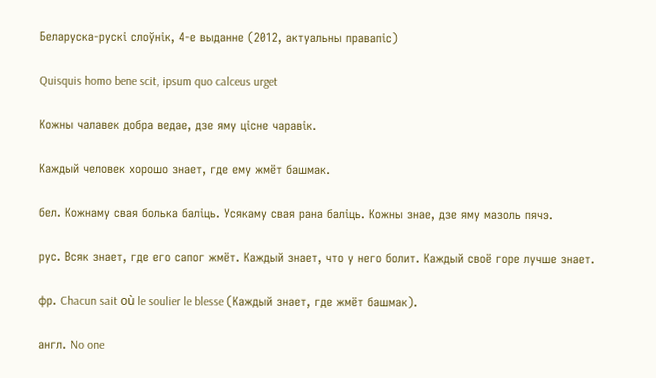Беларуска-рускі слоўнік, 4-е выданне (2012, актуальны правапіс)

Quisquis homo bene scit, ipsum quo calceus urget

Кожны чалавек добра ведае, дзе яму цісне чаравік.

Каждый человек хорошо знает, где ему жмёт башмак.

бел. Кожнаму свая болька баліць. Усякаму свая рана баліць. Кожны знае, дзе яму мазоль пячэ.

рус. Всяк знает, где его сапог жмёт. Каждый знает, что у него болит. Каждый своё горе лучше знает.

фр. Chacun sait où le soulier le blesse (Каждый знает, где жмёт башмак).

англ. No one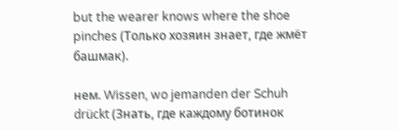but the wearer knows where the shoe pinches (Только хозяин знает, где жмёт башмак).

нем. Wissen, wo jemanden der Schuh drückt (Знать, где каждому ботинок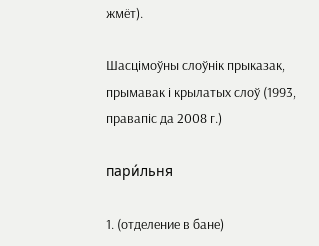жмёт).

Шасцімоўны слоўнік прыказак, прымавак і крылатых слоў (1993, правапіс да 2008 г.)

пари́льня

1. (отделение в бане)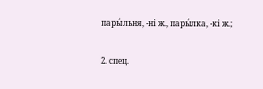пары́льня, -ні ж., пары́лка, -кі ж.;

2. спец.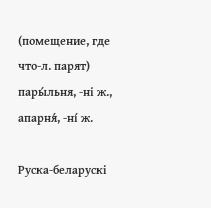(помещение, где что-л. парят) пары́льня, -ні ж., апарня́, -ні́ ж.

Руска-беларускі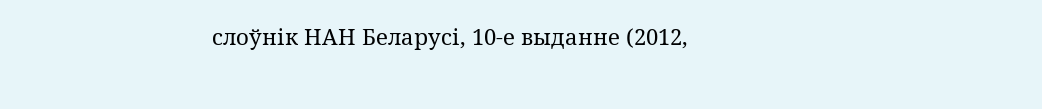слоўнік НАН Беларусі, 10-е выданне (2012,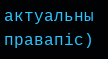актуальны правапіс)